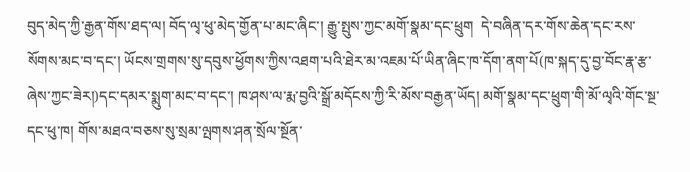བུད་མེད་ཀྱི་རྒྱན་གོས་ཐད་ལ། བོད་ལྭ་ཕུ་མེད་གྱོན་པ་མང་ཞིང་། རྒྱུ་སྤུས་ཀྱང་མགོ་སྣམ་དང་ཕྲུག  དེ་བཞིན་དར་གོས་ཆེན་དང་རས་སོགས་མང་བ་དང་། ཡོངས་གྲགས་སུ་དབུས་ཕྱོགས་ཀྱིས་འཐག་པའི་ཐེར་མ་འཇམ་པོ་ཡིན་ཞིང་ཁ་དོག་ནག་པོ(ཁ་སྐད་དུ་བྱ་བོང་རྣ་རྩ་ཞེས་ཀྱང་ཟེར།)དང་དམར་སྨུག་མང་བ་དང་། ཁ་ཤས་ལ་རྨ་བྱའི་སྒྲོ་མདོངས་ཀྱི་རི་མོས་བརྒྱན་ཡོད། མགོ་སྣམ་དང་ཕྲུག་གི་མོ་ལྭའི་གོང་སྔ་དང་ཕུ་ཁ། གོས་མཐའ་བཅས་སུ་སྲམ་ལྤགས་ཤན་སྲོལ་སྔོན་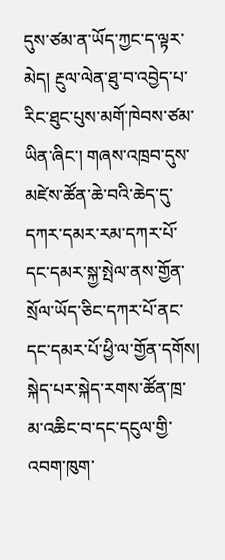དུས་ཙམ་ན་ཡོད་ཀྱང་ད་ལྟར་མེད། རྔུལ་ལེན་ཐུ་བ་འབྱེད་པ་རིང་ཐུང་པུས་མགོ་ཁེབས་ཙམ་ཡིན་ཞིང་། གཞས་འཁྲབ་དུས་མཛེས་ཚོན་ཆེ་བའི་ཆེད་དུ་དཀར་དམར་རམ་དཀར་པོ་དང་དམར་སྐྱ་སྤེལ་ནས་གྱོན་སྲོལ་ཡོད་ཅིང་དཀར་པོ་ནང་དང་དམར་པོ་ཕྱི་ལ་གྱོན་དགོས། སྐེད་པར་སྐེད་རགས་ཚོན་ཁྲ་མ་འཆིང་བ་དང་དངུལ་གྱི་འབག་ཁུག་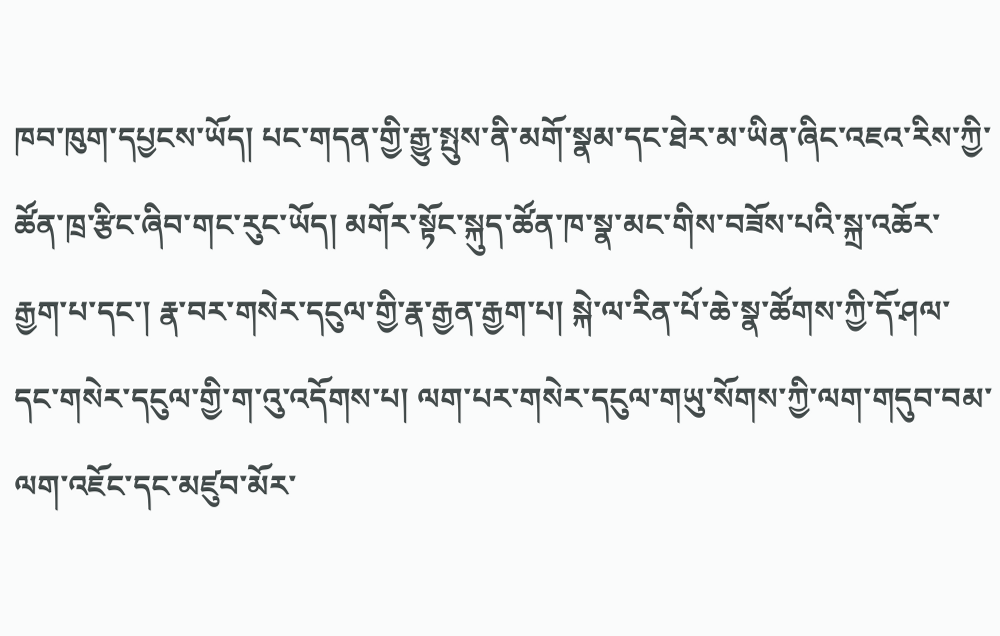ཁབ་ཁུག་དཔྱངས་ཡོད། པང་གདན་གྱི་རྒྱུ་སྤུས་ནི་མགོ་སྣམ་དང་ཐེར་མ་ཡིན་ཞིང་འཇའ་རིས་ཀྱི་ཚོན་ཁྲ་རྩིང་ཞིབ་གང་རུང་ཡོད། མགོར་སྟོང་སྐུད་ཚོན་ཁ་སྣ་མང་གིས་བཟོས་པའི་སྐྲ་འཆོར་རྒྱག་པ་དང་། རྣ་བར་གསེར་དངུལ་གྱི་རྣ་རྒྱན་རྒྱག་པ། སྐེ་ལ་རིན་པོ་ཆེ་སྣ་ཚོགས་ཀྱི་དོ་ཤལ་དང་གསེར་དངུལ་གྱི་ག་འུ་འདོགས་པ། ལག་པར་གསེར་དངུལ་གཡུ་སོགས་ཀྱི་ལག་གདུབ་བམ་ལག་འཇོང་དང་མཛུབ་མོར་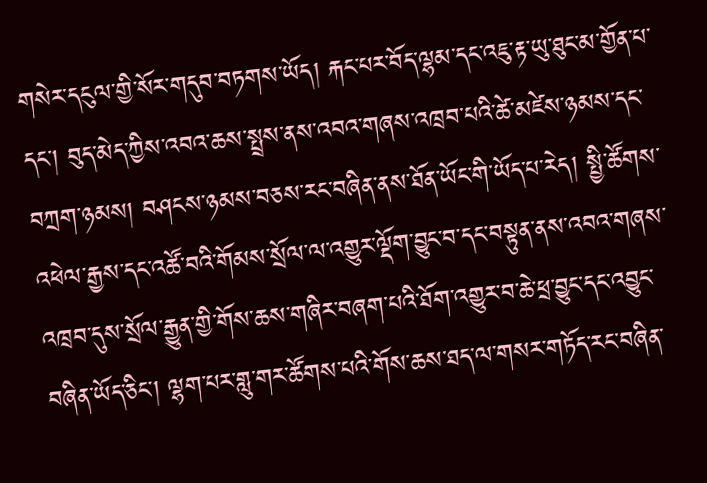གསེར་དངུལ་གྱི་སོར་གདུབ་བཏགས་ཡོད། རྐང་པར་བོད་ལྷམ་དང་འཇུ་རྟ་ཡུ་ཐུང་མ་གྱོན་པ་དང་། བུད་མེད་ཀྱིས་འབའ་ཆས་སྤྲས་ནས་འབའ་གཞས་འཁྲབ་པའི་ཚེ་མཛེས་ཉམས་དང་བཀྲག་ཉམས། བཤངས་ཉམས་བཅས་རང་བཞིན་ནས་ཐོན་ཡོང་གི་ཡོད་པ་རེད། སྤྱི་ཚོགས་འཕེལ་རྒྱས་དང་འཚོ་བའི་གོམས་སྲོལ་ལ་འགྱུར་ལྡོག་བྱུང་བ་དང་བསྟུན་ནས་འབའ་གཞས་འཁྲབ་དུས་སྲོལ་རྒྱུན་གྱི་གོས་ཆས་གཞིར་བཞག་པའི་ཐོག་འགྱུར་བ་ཆེ་ཕྲ་བྱུང་དང་འབྱུང་བཞིན་ཡོད་ཅིང་། ལྷག་པར་གླུ་གར་ཚོགས་པའི་གོས་ཆས་ཐད་ལ་གསར་གཏོད་རང་བཞིན་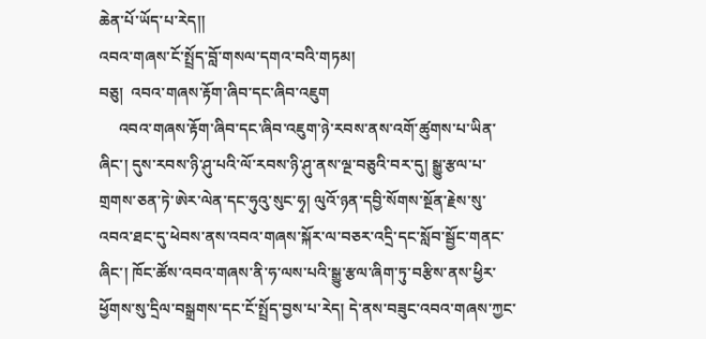ཆེན་པོ་ཡོད་པ་རེད།།
འབའ་གཞས་ངོ་སྤྲོད་བློ་གསལ་དགའ་བའི་གཏམ།
བཅུ།  འབའ་གཞས་རྟོག་ཞིབ་དང་ཞིབ་འཇུག
     འབའ་གཞས་རྟོག་ཞིབ་དང་ཞིབ་འཇུག་ཉེ་རབས་ནས་འགོ་ཚུགས་པ་ཡིན་ཞིང་། དུས་རབས་ཉི་ཤུ་པའི་ལོ་རབས་ཉི་ཤུ་ནས་ལྔ་བཅུའི་བར་དུ། སྒྱུ་རྩལ་པ་གྲགས་ཅན་ཏེ་ཨེར་ལེན་དང་ཧུའུ་སུང་ཧྭ། ལུའོ་ཉན་དབྱི་སོགས་སྔོན་རྗེས་སུ་འབའ་ཐང་དུ་ཕེབས་ནས་འབའ་གཞས་སྐོར་ལ་བཅར་འདྲི་དང་སློབ་སྦྱོང་གནང་ཞིང་། ཁོང་ཚོས་འབའ་གཞས་ནི་ཧ་ལས་པའི་སྒྱུ་རྩལ་ཞིག་ཏུ་བརྩིས་ནས་ཕྱིར་ཕྱོགས་སུ་དྲིལ་བསྒྲགས་དང་ངོ་སྤྲོད་བྱས་པ་རེད། དེ་ནས་བཟུང་འབའ་གཞས་ཀྱང་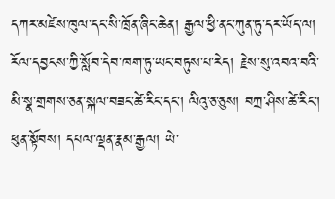དཀར་མཛེས་ཁུལ་དང་སི་ཁྲོན་ཞིང་ཆེན། རྒྱལ་ཕྱི་ནང་ཀུན་ཏུ་དར་ཡོད་ལ། རོལ་དབྱངས་ཀྱི་སློབ་དེབ་ཁག་ཏུ་ཡང་བཏུས་པ་རེད། རྗེས་སུ་འབའ་བའི་མི་སྣ་གྲགས་ཅན་སྐལ་བཟང་ཚེ་རིང་དང་། ལིའུ་ཅ་ཅུས། བཀྲ་ཤིས་ཚེ་རིང་། ཕུན་སྟོབས། དཔལ་ལྡན་རྣམ་རྒྱལ། ཡེ་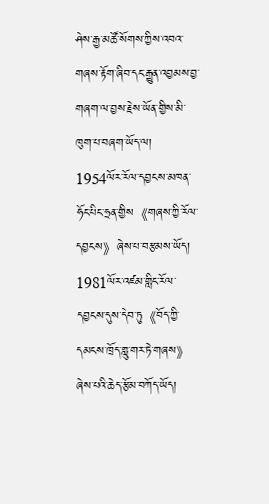ཤེས་རྒྱ་མཚོ་སོགས་ཀྱིས་འབའ་གཞས་རྟོག་ཞིབ་དང་རྒྱུན་འབྱམས་བྱ་གཞག་ལ་བྱས་རྗེས་ཡོན་གྱིས་མི་ཁུག་པ་བཞག་ཡོད་ལ། 1954ལོར་རོལ་དབྱངས་མཁན་ཧོང་པིང་ཧྲན་གྱིས《གཞས་ཀྱི་རོལ་དབྱངས》ཞེས་པ་བརྩམས་ཡོད། 1981ལོར་འཛམ་གླིང་རོལ་དབྱངས་དུས་དེབ་ཏུ《བོད་ཀྱི་དམངས་ཁྲོད་གླུ་གར་ཏེ་གཞས》ཞེས་པའི་ཆེད་རྩོམ་བཀོད་ཡོད།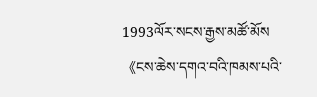1993ལོར་སངས་རྒྱས་མཚོ་མོས《ངས་ཆེས་དགའ་བའི་ཁམས་པའི་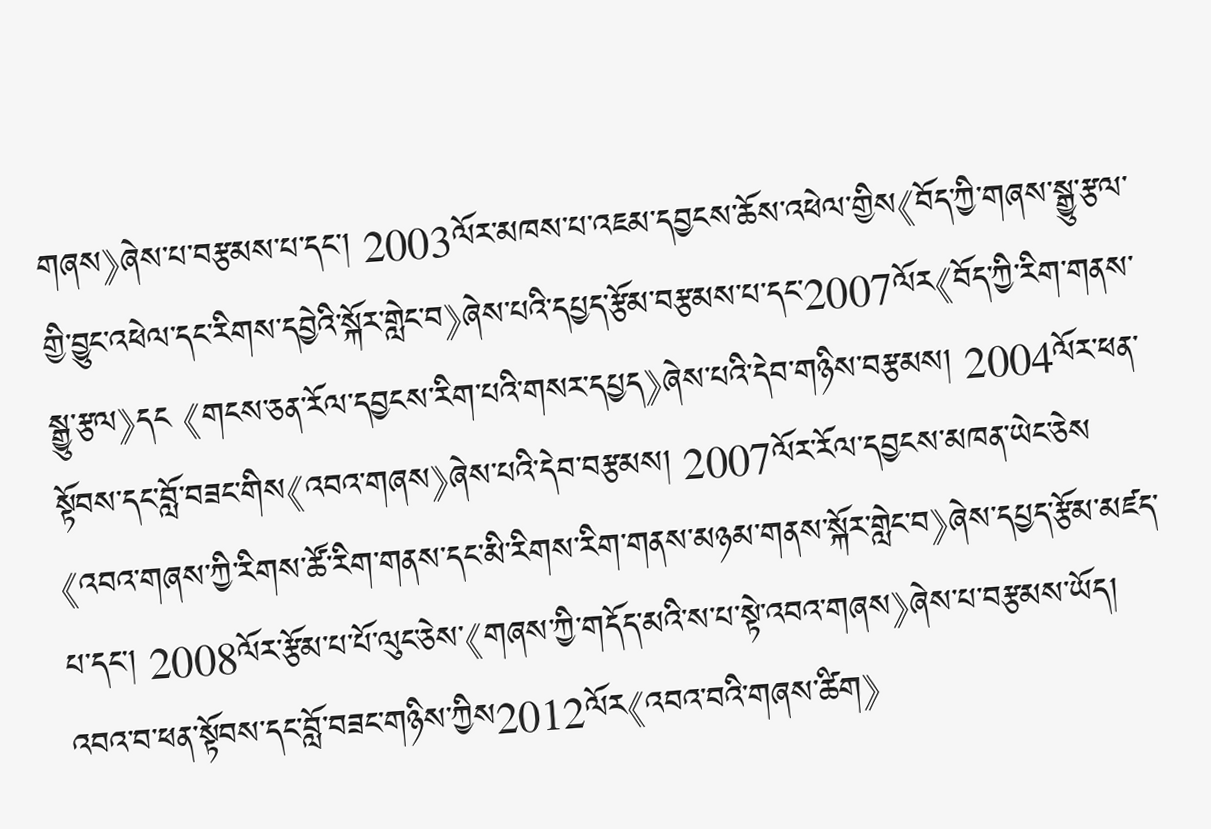གཞས》ཞེས་པ་བརྩམས་པ་དང་། 2003ལོར་མཁས་པ་འཇམ་དབྱངས་ཆོས་འཕེལ་གྱིས《བོད་ཀྱི་གཞས་སྒྱུ་རྩལ་གྱི་བྱུང་འཕེལ་དང་རིགས་དབྱེའི་སྐོར་གླེང་བ》ཞེས་པའི་དཔྱད་རྩོམ་བརྩམས་པ་དང་2007ལོར《བོད་ཀྱི་རིག་གནས་སྒྱུ་རྩལ》དང 《གངས་ཅན་རོལ་དབྱངས་རིག་པའི་གསར་དཔྱད》ཞེས་པའི་དེབ་གཉིས་བརྩམས། 2004ལོར་ཕན་སྟོབས་དང་བློ་བཟང་གིས《འབའ་གཞས》ཞེས་པའི་དེབ་བརྩམས། 2007ལོར་རོལ་དབྱངས་མཁན་ཡེང་ཅེས《འབའ་གཞས་ཀྱི་རིགས་ཚོ་རིག་གནས་དང་མི་རིགས་རིག་གནས་མཉམ་གནས་སྐོར་གླེང་བ》ཞེས་དཔྱད་རྩོམ་མཛད་པ་དང་། 2008ལོར་རྩོམ་པ་པོ་ལུང་ཅེས་《གཞས་ཀྱི་གདོད་མའི་ས་པ་སྟེ་འབའ་གཞས》ཞེས་པ་བརྩམས་ཡོད།  འབའ་བ་ཕན་སྟོབས་དང་བློ་བཟང་གཉིས་ཀྱིས2012ལོར《འབའ་བའི་གཞས་ཚིག》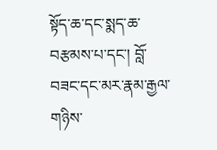སྟོད་ཆ་དང་སྨད་ཆ་བརྩམས་པ་དང་། བློ་བཟང་དང་མར་རྣམ་རྒྱལ་གཉིས་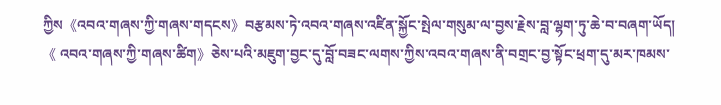ཀྱིས《འབའ་གཞས་ཀྱི་གཞས་གདངས》བརྩམས་ཏེ་འབའ་གཞས་འཛིན་སྐྱོང་སྤེལ་གསུམ་ལ་བྱས་རྗེས་བླ་ལྷག་ཏུ་ཆེ་བ་བཞག་ཡོད།
《 འབའ་གཞས་ཀྱི་གཞས་ཚིག》ཅེས་པའི་མཇུག་བྱང་དུ་བློ་བཟང་ལགས་ཀྱིས་འབའ་གཞས་ནི་བགྲང་བྱ་སྟོང་ཕྲག་དུ་མར་ཁམས་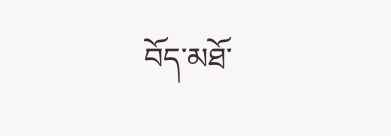བོད་མཐོ་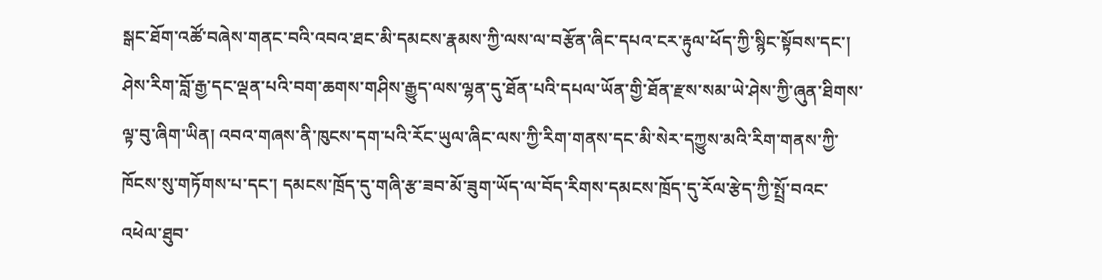སྒང་ཐོག་འཚོ་བཞེས་གནང་བའི་འབའ་ཐང་མི་དམངས་རྣམས་ཀྱི་ལས་ལ་བརྩོན་ཞིང་དཔའ་ངར་རྟུལ་ཕོད་ཀྱི་སྙིང་སྟོབས་དང་། ཤེས་རིག་བློ་རྒྱ་དང་ལྡན་པའི་བག་ཆགས་གཤིས་རྒྱུད་ལས་ལྷན་དུ་ཐོན་པའི་དཔལ་ཡོན་གྱི་ཐོན་རྫས་སམ་ཡེ་ཤེས་ཀྱི་ཞུན་ཐིགས་ལྟ་བུ་ཞིག་ཡིན། འབའ་གཞས་ནི་ཁུངས་དག་པའི་རོང་ཡུལ་ཞིང་ལས་ཀྱི་རིག་གནས་དང་མི་སེར་དཀྱུས་མའི་རིག་གནས་ཀྱི་ཁོངས་སུ་གཏོགས་པ་དང་། དམངས་ཁྲོད་དུ་གཞི་རྩ་ཟབ་མོ་ཟུག་ཡོད་ལ་བོད་རིགས་དམངས་ཁྲོད་དུ་རོལ་རྩེད་ཀྱི་སྤྲོ་བའང་འཕེལ་ཐུབ་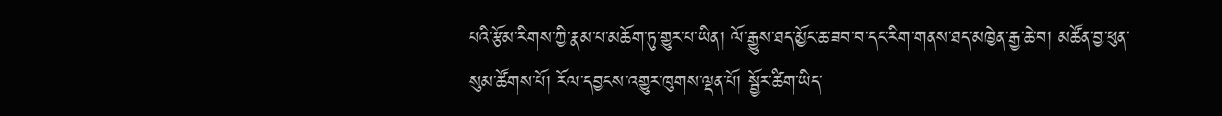པའི་རྩོམ་རིགས་ཀྱི་རྣམ་པ་མཆོག་ཏུ་གྱུར་པ་ཡིན། ལོ་རྒྱུས་ཐད་མྱོང་ཆ་ཟབ་བ་དང་རིག་གནས་ཐད་མཁྱེན་རྒྱ་ཆེ་བ། མཚོན་བྱ་ཕུན་སུམ་ཚོགས་པོ། རོལ་དབྱངས་འགྱུར་ཁུགས་ལྡན་པོ། སྦྱོར་ཚིག་ཡིད་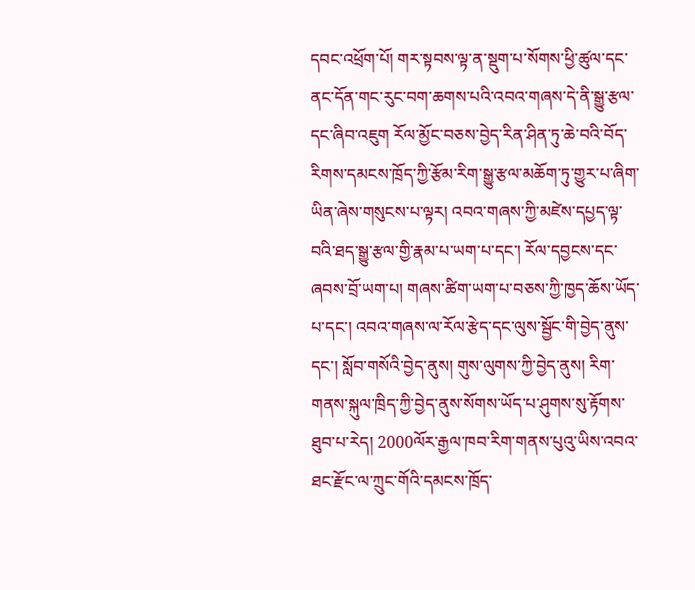དབང་འཕྲོག་པོ། གར་སྟབས་ལྟ་ན་སྡུག་པ་སོགས་ཕྱི་ཚུལ་དང་ནང་དོན་གང་རུང་བག་ཆགས་པའི་འབའ་གཞས་དེ་ནི་སྒྱུ་རྩལ་དང་ཞིབ་འཇུག རོལ་མྱོང་བཅས་བྱེད་རིན་ཤིན་ཏུ་ཆེ་བའི་བོད་རིགས་དམངས་ཁྲོད་ཀྱི་རྩོམ་རིག་སྒྱུ་རྩལ་མཆོག་ཏུ་གྱུར་པ་ཞིག་ཡིན་ཞེས་གསུངས་པ་ལྟར། འབའ་གཞས་ཀྱི་མཛེས་དཔྱད་ལྟ་བའི་ཐད་སྒྱུ་རྩལ་གྱི་རྣམ་པ་ཡག་པ་དང་། རོལ་དབྱངས་དང་ཞབས་བྲོ་ཡག་པ། གཞས་ཚིག་ཡག་པ་བཅས་ཀྱི་ཁྱད་ཆོས་ཡོད་པ་དང་། འབའ་གཞས་ལ་རོལ་རྩེད་དང་ལུས་སྦྱོང་གི་བྱེད་ནུས་དང་། སློབ་གསོའི་བྱེད་ནུས། གུས་ལུགས་ཀྱི་བྱེད་ནུས། རིག་གནས་སྐུལ་ཁྲིད་ཀྱི་བྱེད་ནུས་སོགས་ཡོད་པ་ཤུགས་སུ་རྟོགས་ཐུབ་པ་རེད། 2000ལོར་རྒྱལ་ཁབ་རིག་གནས་པུའུ་ཡིས་འབའ་ཐང་རྫོང་ལ་ཀྲུང་གོའི་དམངས་ཁྲོད་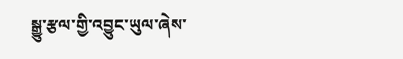སྒྱུ་རྩལ་གྱི་འབྱུང་ཡུལ་ཞེས་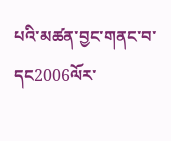པའི་མཚན་བྱང་གནང་བ་དང2006ལོར་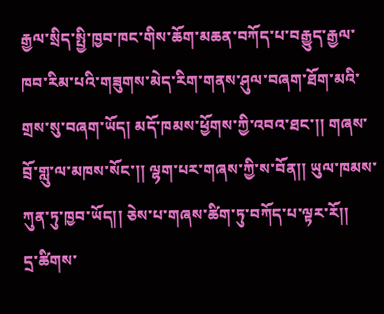རྒྱལ་སྲིད་སྤྱི་ཁྱབ་ཁང་གིས་ཆོག་མཆན་བཀོད་པ་བརྒྱུད་རྒྱལ་ཁབ་རིམ་པའི་གཟུགས་མེད་རིག་གནས་ཤུལ་བཞག་ཐོག་མའི་གྲས་སུ་བཞག་ཡོད། མདོ་ཁམས་ཕྱོགས་ཀྱི་འབའ་ཐང་།། གཞས་བྲོ་གླུ་ལ་མཁས་སོང་།། ལྷག་པར་གཞས་ཀྱི་ས་བོན།། ཡུལ་ཁམས་ཀུན་ཏུ་ཁྱབ་ཡོད།། ཅེས་པ་གཞས་ཚིག་ཏུ་བཀོད་པ་ལྟར་རོ།།
དྲ་ཚིགས་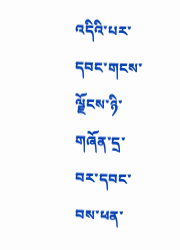འདིའི་པར་དབང་གངས་ལྗོངས་ཉི་གཞོན་དྲ་བར་དབང་བས་ཕན་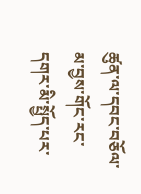ཚུན་ལ་དབང་བཅོལ་མ་བྱས་གོང་རང་དགར་མི་སྤྱོད་པར་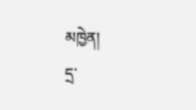མཁྱེན།
དྲ་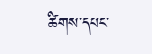ཚིགས་དཔང་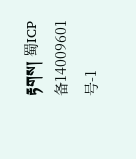རྟགས། 蜀ICP备14009601号-1